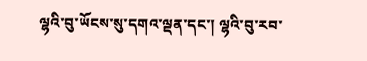ལྷའི་བུ་ཡོངས་སུ་དགའ་ལྡན་དང་། ལྷའི་བུ་རབ་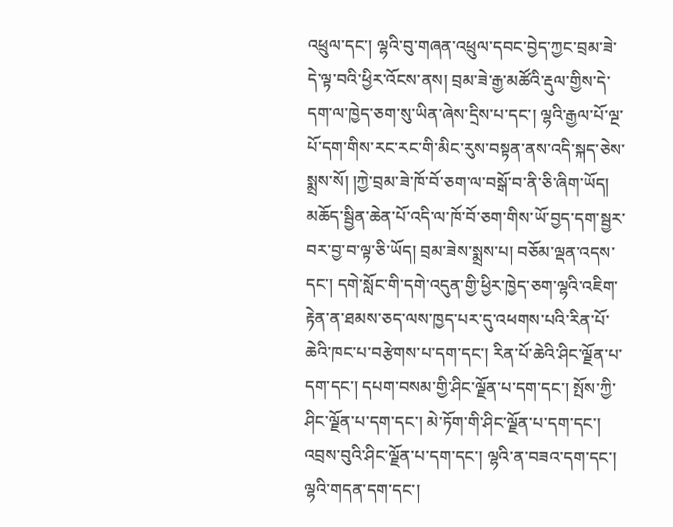འཕྲུལ་དང་། ལྷའི་བུ་གཞན་འཕྲུལ་དབང་བྱེད་ཀྱང་བྲམ་ཟེ་དེ་ལྟ་བའི་ཕྱིར་འོངས་ནས། བྲམ་ཟེ་རྒྱ་མཚོའི་རྡུལ་གྱིས་དེ་དག་ལ་ཁྱེད་ཅག་སུ་ཡིན་ཞེས་དྲིས་པ་དང་། ལྷའི་རྒྱལ་པོ་ལྔ་པོ་དག་གིས་རང་རང་གི་མིང་རུས་བསྟན་ནས་འདི་སྐད་ཅེས་སྨྲས་སོ། །ཀྱེ་བྲམ་ཟེ་ཁོ་བོ་ཅག་ལ་བསྒོ་བ་ནི་ཅི་ཞིག་ཡོད། མཆོད་སྦྱིན་ཆེན་པོ་འདི་ལ་ཁོ་བོ་ཅག་གིས་ཡོ་བྱད་དག་སྦྱར་བར་བྱ་བ་ལྟ་ཅི་ཡོད། བྲམ་ཟེས་སྨྲས་པ། བཅོམ་ལྡན་འདས་དང་། དགེ་སློང་གི་དགེ་འདུན་གྱི་ཕྱིར་ཁྱེད་ཅག་ལྷའི་འཇིག་རྟེན་ན་ཐམས་ཅད་ལས་ཁྱད་པར་དུ་འཕགས་པའི་རིན་པོ་ཆེའི་ཁང་པ་བརྩེགས་པ་དག་དང་། རིན་པོ་ཆེའི་ཤིང་ལྗོན་པ་དག་དང་། དཔག་བསམ་གྱི་ཤིང་ལྗོན་པ་དག་དང་། སྤོས་ཀྱི་ཤིང་ལྗོན་པ་དག་དང་། མེ་ཏོག་གི་ཤིང་ལྗོན་པ་དག་དང་། འབྲས་བུའི་ཤིང་ལྗོན་པ་དག་དང་། ལྷའི་ན་བཟའ་དག་དང་། ལྷའི་གདན་དག་དང་།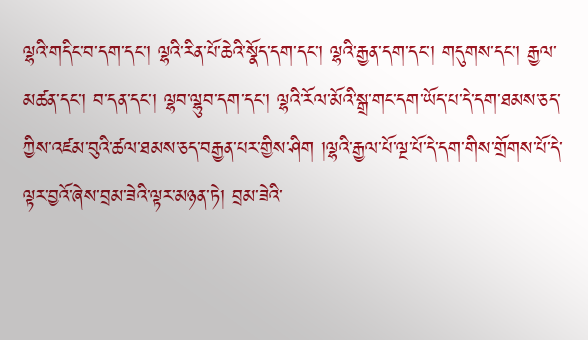ལྷའི་གདིང་བ་དག་དང་། ལྷའི་རིན་པོ་ཆེའི་སྣོད་དག་དང་། ལྷའི་རྒྱན་དག་དང་། གདུགས་དང་། རྒྱལ་མཚན་དང་། བ་དན་དང་། ལྷབ་ལྷུབ་དག་དང་། ལྷའི་རོལ་མོའི་སྒྲ་གང་དག་ཡོད་པ་དེ་དག་ཐམས་ཅད་ཀྱིས་འཛམ་བུའི་ཚལ་ཐམས་ཅད་བརྒྱན་པར་གྱིས་ཤིག །ལྷའི་རྒྱལ་པོ་ལྔ་པོ་དེ་དག་གིས་གྲོགས་པོ་དེ་ལྟར་བྱའོ་ཞེས་བྲམ་ཟེའི་ལྟར་མཉན་ཏེ། བྲམ་ཟེའི་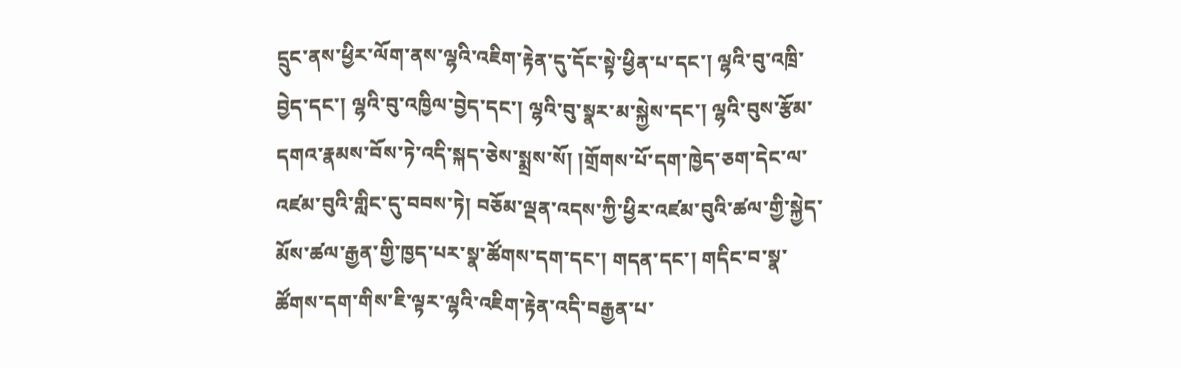དྲུང་ནས་ཕྱིར་ལོག་ནས་ལྷའི་འཇིག་རྟེན་དུ་དོང་སྟེ་ཕྱིན་པ་དང་། ལྷའི་བུ་འཁྲི་བྱེད་དང་། ལྷའི་བུ་འཁྱིལ་བྱེད་དང་། ལྷའི་བུ་སྣར་མ་སྐྱེས་དང་། ལྷའི་བུས་རྩོམ་དགའ་རྣམས་བོས་ཏེ་འདི་སྐད་ཅེས་སྨྲས་སོ། །གྲོགས་པོ་དག་ཁྱེད་ཅག་དེང་ལ་འཛམ་བུའི་གླིང་དུ་བབས་ཏེ། བཅོམ་ལྡན་འདས་ཀྱི་ཕྱིར་འཛམ་བུའི་ཚལ་གྱི་སྐྱེད་མོས་ཚལ་རྒྱན་གྱི་ཁྱད་པར་སྣ་ཚོགས་དག་དང་། གདན་དང་། གདིང་བ་སྣ་ཚོགས་དག་གིས་ཇི་ལྟར་ལྷའི་འཇིག་རྟེན་འདི་བརྒྱན་པ་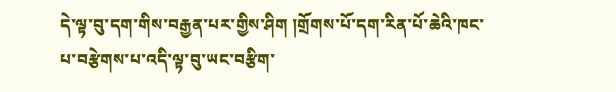དེ་ལྟ་བུ་དག་གིས་བརྒྱན་པར་གྱིས་ཤིག །གྲོགས་པོ་དག་རིན་པོ་ཆེའི་ཁང་པ་བརྩེགས་པ་འདི་ལྟ་བུ་ཡང་བརྩིག་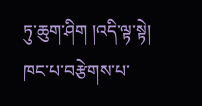ཏུ་ཆུག་ཤིག །འདི་ལྟ་སྟེ། ཁང་པ་བརྩེགས་པ་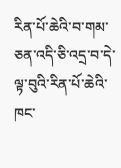རིན་པོ་ཆེའི་བ་གམ་ཅན་འདི་ཅི་འདྲ་བ་དེ་ལྟ་བུའི་རིན་པོ་ཆེའི་ཁང་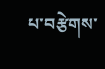པ་བརྩེགས་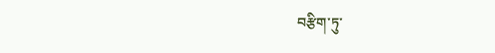བརྩིག་ཏུ་